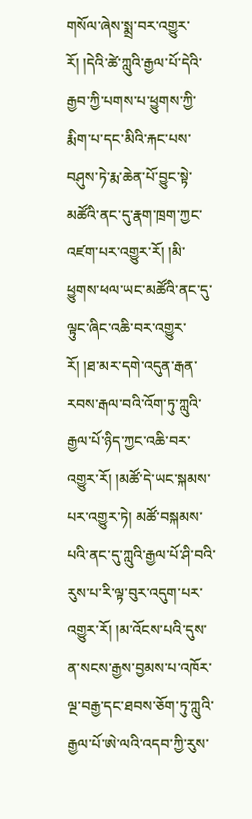གསོལ་ཞེས་སྨྲ་བར་འགྱུར་རོ། །དེའི་ཚེ་ཀླུའི་རྒྱལ་པོ་དེའི་རྒྱབ་ཀྱི་པགས་པ་ཕྱུགས་ཀྱི་རྨིག་པ་དང་མིའི་རྐང་པས་བཤུས་ཏེ་རྨ་ཆེན་པོ་བྱུང་སྟེ་མཚོའི་ནང་དུ་རྣག་ཁྲག་ཀྱང་འཛག་པར་འགྱུར་རོ། །མི་ཕྱུགས་ཕལ་ཡང་མཚོའི་ནང་དུ་ལྟུང་ཞིང་འཆི་བར་འགྱུར་རོ། །ཐ་མར་དགེ་འདུན་རྒན་རབས་རྒལ་བའི་འོག་ཏུ་ཀླུའི་རྒྱལ་པོ་ཉིད་ཀྱང་འཆི་བར་འགྱུར་རོ། །མཚོ་དེ་ཡང་སྐམས་པར་འགྱུར་ཏེ། མཚོ་བསྐམས་པའི་ནང་དུ་ཀླུའི་རྒྱལ་པོ་ཤི་བའི་རུས་པ་རི་ལྟ་བུར་འདུག་པར་འགྱུར་རོ། །མ་འོངས་པའི་དུས་ན་སངས་རྒྱས་བྱམས་པ་འཁོར་ལྔ་བརྒྱ་དང་ཐབས་ཅོག་ཏུ་ཀླུའི་རྒྱལ་པོ་ཨེ་ལའི་འདབ་ཀྱི་རུས་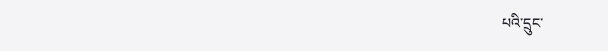པའི་དྲུང་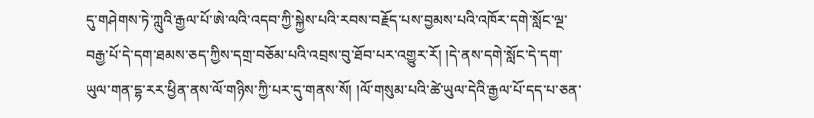དུ་གཤེགས་ཏེ་ཀླུའི་རྒྱལ་པོ་ཨེ་ལའི་འདབ་ཀྱི་སྐྱེས་པའི་རབས་བརྗོད་པས་བྱམས་པའི་འཁོར་དགེ་སློང་ལྔ་བརྒྱ་པོ་དེ་དག་ཐམས་ཅད་ཀྱིས་དགྲ་བཅོམ་པའི་འབྲས་བུ་ཐོབ་པར་འགྱུར་རོ། །དེ་ནས་དགེ་སློང་དེ་དག་ཡུལ་གན་དྷ་རར་ཕྱིན་ནས་ལོ་གཉིས་ཀྱི་པར་དུ་གནས་སོ། །ལོ་གསུམ་པའི་ཚེ་ཡུལ་དེའི་རྒྱལ་པོ་དད་པ་ཅན་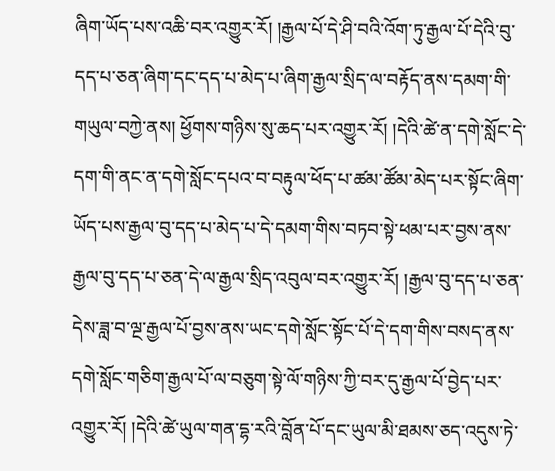ཞིག་ཡོད་པས་འཆི་བར་འགྱུར་རོ། །རྒྱལ་པོ་དེ་ཤི་བའི་འོག་ཏུ་རྒྱལ་པོ་དེའི་བུ་དད་པ་ཅན་ཞིག་དང་དད་པ་མེད་པ་ཞིག་རྒྱལ་སྲིད་ལ་བརྟོད་ནས་དམག་གི་གཡུལ་བཀྱེ་ནས། ཕྱོགས་གཉིས་སུ་ཆད་པར་འགྱུར་རོ། །དེའི་ཚེ་ན་དགེ་སློང་དེ་དག་གི་ནང་ན་དགེ་སློང་དཔའ་བ་བརྟུལ་ཕོད་པ་ཚམ་ཚོམ་མེད་པར་སྟོང་ཞིག་ཡོད་པས་རྒྱལ་བུ་དད་པ་མེད་པ་དེ་དམག་གིས་བཏབ་སྟེ་ཕམ་པར་བྱས་ནས་རྒྱལ་བུ་དད་པ་ཅན་དེ་ལ་རྒྱལ་སྲིད་འབུལ་བར་འགྱུར་རོ། །རྒྱལ་བུ་དད་པ་ཅན་དེས་ཟླ་བ་ལྔ་རྒྱལ་པོ་བྱས་ནས་ཡང་དགེ་སློང་སྟོང་པོ་དེ་དག་གིས་བསད་ནས་དགེ་སློང་གཅིག་རྒྱལ་པོ་ལ་བཅུག་སྟེ་ལོ་གཉིས་ཀྱི་བར་དུ་རྒྱལ་པོ་བྱེད་པར་འགྱུར་རོ། །དེའི་ཚེ་ཡུལ་གན་དྷ་རའི་བློན་པོ་དང་ཡུལ་མི་ཐམས་ཅད་འདུས་ཏེ་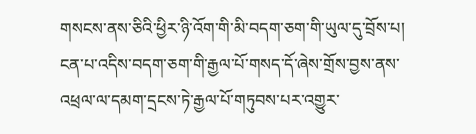གསངས་ནས་ཅིའི་ཕྱིར་ཉི་འོག་གི་མི་བདག་ཅག་གི་ཡུལ་དུ་བྲོས་པ། ངན་པ་འདིས་བདག་ཅག་གི་རྒྱལ་པོ་གསད་དོ་ཞེས་གྲོས་བྱས་ནས་འཕྲལ་ལ་དམག་དྲངས་ཏེ་རྒྱལ་པོ་གཏུབས་པར་འགྱུར་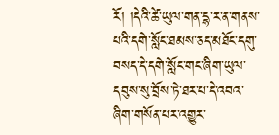རོ། །དེའི་ཚེ་ཡུལ་གན་དྷ་ར་ན་གནས་པའི་དགེ་སློང་ཐམས་ཅད་མཐོང་དགུ་བསད་དེ་དགེ་སློང་གང་ཞིག་ཡུལ་དབུས་སུ་བྲོས་ཏེ་ཐར་པ་དེ་འབའ་ཞིག་གསོན་པར་འགྱུར་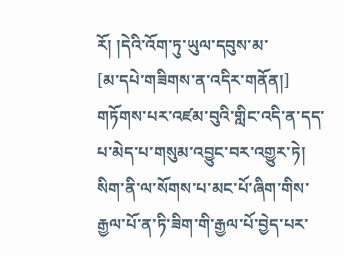རོ། །དེའི་འོག་ཏུ་ཡུལ་དབུས་མ་
[མ་དཔེ་གཟིགས་ན་འདིར་གནོན།]
གཏོགས་པར་འཛམ་བུའི་གླིང་འདི་ན་དད་པ་མེད་པ་གསུམ་འབྱུང་བར་འགྱུར་ཏེ། སིག་ནི་ལ་སོགས་པ་མང་པོ་ཞིག་གིས་རྒྱལ་པོ་ན་ཏི་ཟིག་གི་རྒྱལ་པོ་བྱེད་པར་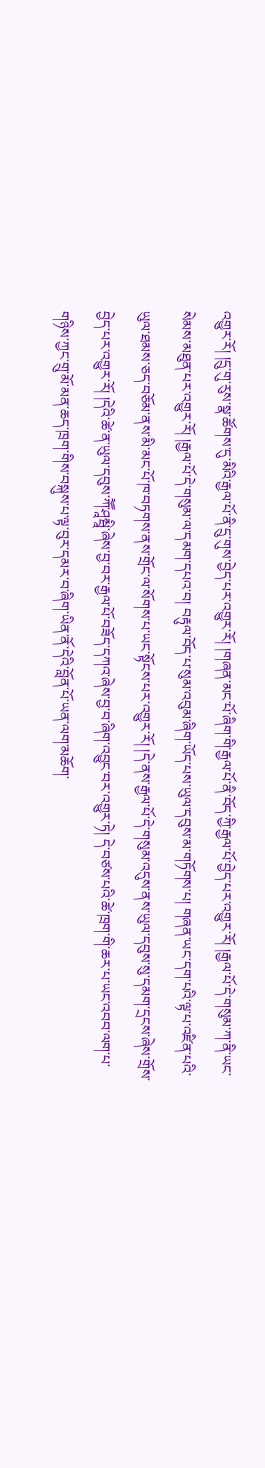འགྱུར་རོ། །དྲུ་གུ་རུས་སྣ་ཚོགས་དུ་མིའི་རྒྱལ་པོ་ནི་དྲུ་གུས་བྱེད་པར་འགྱུར་རོ། །གཞན་མང་པོ་ཞིག་གི་རྒྱལ་པོ་ནི་བོད་ཀྱི་རྒྱལ་པོ་བྱེད་པར་འགྱུར་རོ། །རྒྱལ་པོ་དེ་གསུམ་ཀ་ནི་ཡང་སེམས་མཐུན་པར་འགྱུར་རོ། །རྒྱལ་པོ་དེ་གསུམ་ལ་དམག་དཔའ་བ། བརྟུལ་བོད་པ་སུམ་འབུམ་ཞིག་ཡོད་པས་ཡུལ་དབུས་མ་གཏོགས་པ། གཞན་ཡང་དག་པའི་ལྟ་པ་འཛིན་པའི་ཡུལ་ཐམས་ཅད་བཅོམ་ནས་མི་མང་པོ་ཁ་བཏགས་ནས་གྲོང་ལ་སོགས་པ་ཡང་སྟོངས་པར་འགྱུར་རོ། །དེ་ནས་རྒྱལ་པོ་དེ་གསུམ་འདུས་ནས་ཡུལ་དབུས་སུ་དམག་དྲངས་ཞེས་གྲོས་བྱེད་པར་འགྱུར་རོ། །དེའི་ཚེ་ན་ཡུལ་དབུས་ཀཽ་ཤཱམྦཱི་ཞེས་བྱ་བར་རྒྱལ་པོ་བཟོད་དཀའ་ཞེས་བྱ་བ་ཞིག་འབྱུང་བར་འགྱུར་ཏེ། དེ་བཙས་པའི་ཚེ་ཁྲག་གི་ཆར་པ་ཡང་འབབ་ལག་པ་གཉིས་ཀྱང་གྲུ་མོ་མན་ཆད་ཁྲག་གིས་བསྐུས་པ་ལྟ་བུར་དམར་བ་ཞིག་ཡིན་ནོ་དེའི་བློན་པོ་ཡན་ལག་མཆོག་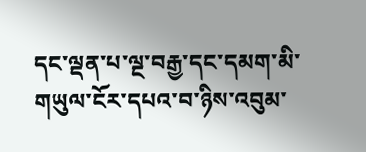དང་ལྡན་པ་ལྔ་བརྒྱ་དང་དམག་མི་གཡུལ་ངོར་དཔའ་བ་ཉིས་འབུམ་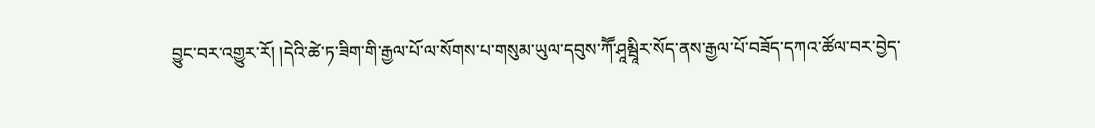བྱུང་བར་འགྱུར་རོ། །དེའི་ཚེ་ཏ་ཟིག་གི་རྒྱལ་པོ་ལ་སོགས་པ་གསུམ་ཡུལ་དབུས་ཀཽ་ཤཱམྦཱིར་སོད་ནས་རྒྱལ་པོ་བཟོད་དཀའ་ཚོལ་བར་བྱེད་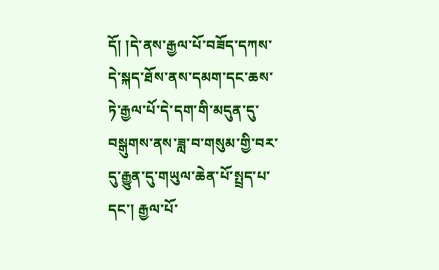དོ། །དེ་ནས་རྒྱལ་པོ་བཟོད་དཀས་དེ་སྐད་ཐོས་ནས་དམག་དང་ཆས་ཏེ་རྒྱལ་པོ་དེ་དག་གི་མདུན་དུ་བསྒུགས་ནས་ཟླ་བ་གསུམ་གྱི་བར་དུ་རྒྱུན་དུ་གཡུལ་ཆེན་པོ་སྤྲད་པ་དང་། རྒྱལ་པོ་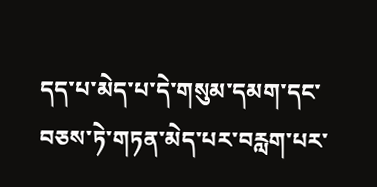དད་པ་མེད་པ་དེ་གསུམ་དམག་དང་བཅས་ཏེ་གཏན་མེད་པར་བརླག་པར་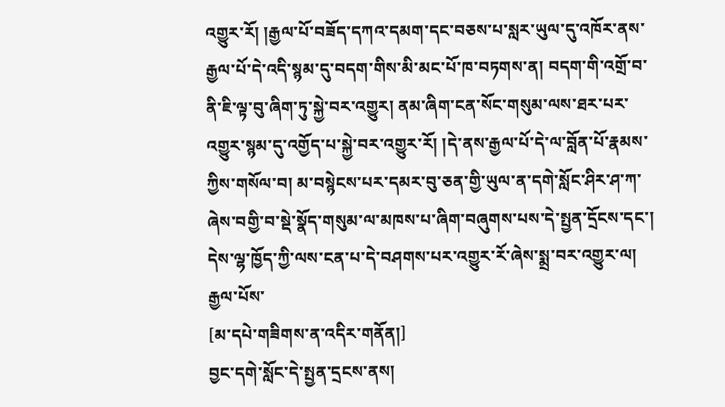འགྱུར་རོ། །རྒྱལ་པོ་བཟོད་དཀའ་དམག་དང་བཅས་པ་སླར་ཡུལ་དུ་འཁོར་ནས་རྒྱལ་པོ་དེ་འདི་སྙམ་དུ་བདག་གིས་མི་མང་པོ་ཁ་བཏགས་ན། བདག་གི་འགྲོ་བ་ནི་ཇི་ལྟ་བུ་ཞིག་ཏུ་སྐྱེ་བར་འགྱུར། ནམ་ཞིག་ངན་སོང་གསུམ་ལས་ཐར་པར་འགྱུར་སྙམ་དུ་འགྱོད་པ་སྐྱེ་བར་འགྱུར་རོ། །དེ་ནས་རྒྱལ་པོ་དེ་ལ་བློན་པོ་རྣམས་ཀྱིས་གསོལ་བ། མ་བསྙེངས་པར་དམར་བུ་ཅན་གྱི་ཡུལ་ན་དགེ་སློང་ཤིར་ཤ་ཀ་ཞེས་བགྱི་བ་སྡེ་སྣོད་གསུམ་ལ་མཁས་པ་ཞིག་བཞུགས་པས་དེ་སྤྱན་དྲོངས་དང་། དེས་ལྷ་ཁྱོད་ཀྱི་ལས་ངན་པ་དེ་བཤགས་པར་འགྱུར་རོ་ཞེས་སྨྲ་བར་འགྱུར་ལ། རྒྱལ་པོས་
[མ་དཔེ་གཟིགས་ན་འདིར་གནོན།]
བྱང་དགེ་སློང་དེ་སྤྱན་དྲངས་ནས།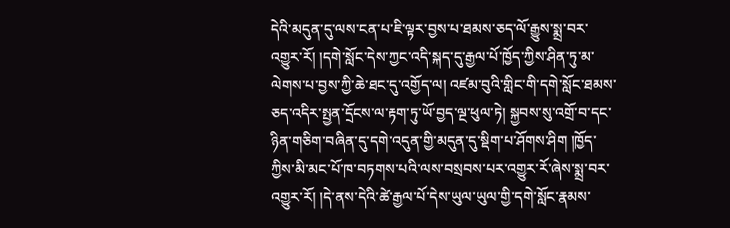དེའི་མདུན་དུ་ལས་ངན་པ་ཇི་ལྟར་བྱས་པ་ཐམས་ཅད་ལོ་རྒྱུས་སྨྲ་བར་འགྱུར་རོ། །དགེ་སློང་དེས་ཀྱང་འདི་སྐད་དུ་རྒྱལ་པོ་ཁྱོད་ཀྱིས་ཤིན་ཏུ་མ་ལེགས་པ་བྱས་ཀྱི་ཆེ་ཐང་དུ་འགྱོད་ལ། འཛམ་བུའི་གླིང་གི་དགེ་སློང་ཐམས་ཅད་འདིར་སྤྱན་དྲོངས་ལ་རྟག་ཏུ་ཡོ་བྱད་ལྔ་ཕུལ་ཏེ། སྐྱབས་སུ་འགྲོ་བ་དང་ཉིན་གཅིག་བཞིན་དུ་དགེ་འདུན་གྱི་མདུན་དུ་སྡིག་པ་ཤོགས་ཤིག །ཁྱོད་ཀྱིས་མི་མང་པོ་ཁ་བཏགས་པའི་ལས་བསྲབས་པར་འགྱུར་རོ་ཞེས་སྨྲ་བར་འགྱུར་རོ། །དེ་ནས་དེའི་ཚེ་རྒྱལ་པོ་དེས་ཡུལ་ཡུལ་གྱི་དགེ་སློང་རྣམས་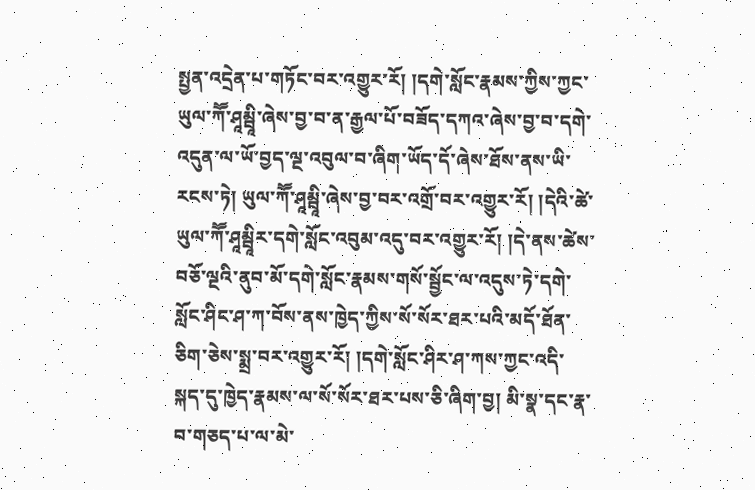སྤྱན་འདྲེན་པ་གཏོང་བར་འགྱུར་རོ། །དགེ་སློང་རྣམས་ཀྱིས་ཀྱང་ཡུལ་ཀཽ་ཤཱམྦཱི་ཞེས་བྱ་བ་ན་རྒྱལ་པོ་བཟོད་དཀའ་ཞེས་བྱ་བ་དགེ་འདུན་ལ་ཡོ་བྱད་ལྔ་འབུལ་བ་ཞིག་ཡོད་དོ་ཞེས་ཐོས་ནས་ཡི་རངས་ཏེ། ཡུལ་ཀཽ་ཤཱམྦཱི་ཞེས་བྱ་བར་འགྲོ་བར་འགྱུར་རོ། །དེའི་ཚེ་ཡུལ་ཀཽ་ཤཱམྦཱིར་དགེ་སློང་འབུམ་འདུ་བར་འགྱུར་རོ། །དེ་ནས་ཚེས་བཅོ་ལྔའི་ནུབ་མོ་དགེ་སློང་རྣམས་གསོ་སྦྱོང་ལ་འདུས་ཏེ་དགེ་སློང་ཤིང་ཤ་ཀ་བོས་ནས་ཁྱེད་ཀྱིས་སོ་སོར་ཐར་པའི་མདོ་ཐོན་ཅིག་ཅེས་སྨྲ་བར་འགྱུར་རོ། །དགེ་སློང་ཤིར་ཤ་ཀས་ཀྱང་འདི་སྐད་དུ་ཁྱེད་རྣམས་ལ་སོ་སོར་ཐར་པས་ཅི་ཞིག་བྱ། མི་སྣ་དང་རྣ་བ་གཅད་པ་ལ་མེ་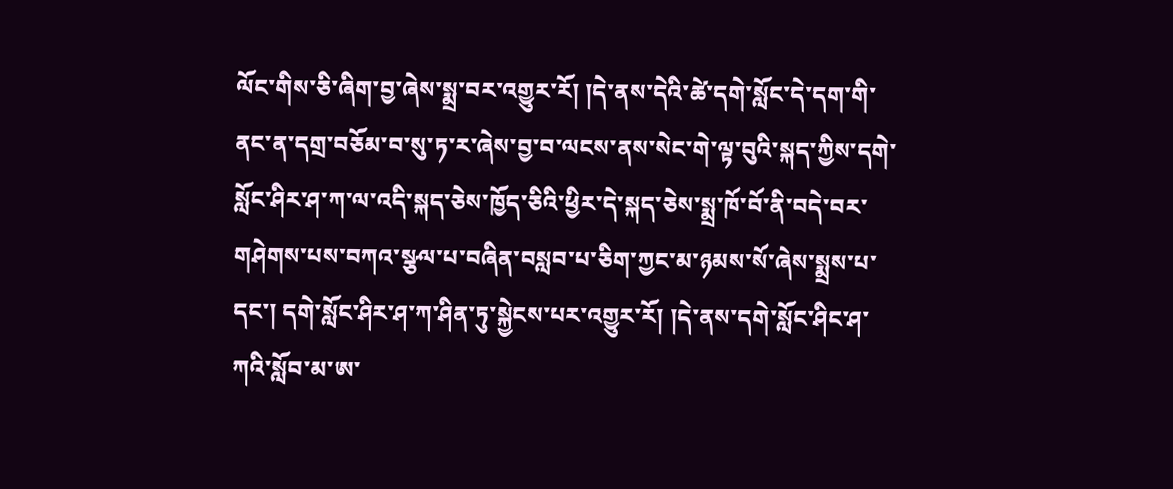ལོང་གིས་ཅི་ཞིག་བྱ་ཞེས་སྨྲ་བར་འགྱུར་རོ། །དེ་ནས་དེའི་ཚེ་དགེ་སློང་དེ་དག་གི་ནང་ན་དགྲ་བཅོམ་བ་སུ་ཏ་ར་ཞེས་བྱ་བ་ལངས་ནས་སེང་གེ་ལྟ་བུའི་སྐད་ཀྱིས་དགེ་སློང་ཤིར་ཤ་ཀ་ལ་འདི་སྐད་ཅེས་ཁྱོད་ཅིའི་ཕྱིར་དེ་སྐད་ཅེས་སྨྲ་ཁོ་བོ་ནི་བདེ་བར་གཤེགས་པས་བཀའ་སྩལ་པ་བཞིན་བསླབ་པ་ཅིག་ཀྱང་མ་ཉམས་སོ་ཞེས་སྨྲས་པ་དང་། དགེ་སློང་ཤིར་ཤ་ཀ་ཤིན་ཏུ་སྐྱེངས་པར་འགྱུར་རོ། །དེ་ནས་དགེ་སློང་ཤིང་ཤ་ཀའི་སློབ་མ་ཨ་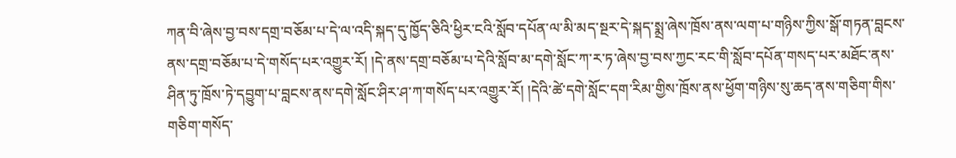ཀན་བི་ཞེས་བྱ་བས་དགྲ་བཅོམ་པ་དེ་ལ་འདི་སྐད་དུ་ཁྱོད་ཅིའི་ཕྱིར་ངའི་སློབ་དཔོན་ལ་མི་མད་སྔར་དེ་སྐད་སྨྲ་ཞེས་ཁྲོས་ནས་ལག་པ་གཉིས་ཀྱིས་སྒོ་གཏན་བླངས་ནས་དགྲ་བཅོམ་པ་དེ་གསོད་པར་འགྱུར་རོ། །དེ་ནས་དགྲ་བཅོམ་པ་དེའི་སློབ་མ་དགེ་སློང་ཀ་ར་ཏ་ཞེས་བྱ་བས་ཀྱང་རང་གི་སློབ་དཔོན་གསད་པར་མཐོང་ནས་ཤིན་ཏུ་ཁྲོས་ཏེ་དབྱུག་པ་བླངས་ནས་དགེ་སློང་ཤིར་ཤ་ཀ་གསོད་པར་འགྱུར་རོ། །དེའི་ཚེ་དགེ་སློང་དག་རིམ་གྱིས་ཁྲོས་ནས་ཕྱོག་གཉིས་སུ་ཆད་ནས་གཅིག་གིས་གཅིག་གསོད་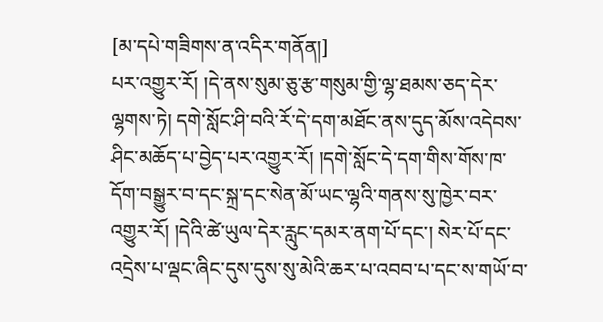[མ་དཔེ་གཟིགས་ན་འདིར་གནོན།]
པར་འགྱུར་རོ། །དེ་ནས་སུམ་ཅུ་རྩ་གསུམ་གྱི་ལྷ་ཐམས་ཅད་དེར་ལྷགས་ཏེ། དགེ་སློང་ཤི་བའི་རོ་དེ་དག་མཐོང་ནས་དུད་མོས་འདེབས་ཤིང་མཆོད་པ་བྱེད་པར་འགྱུར་རོ། །དགེ་སློང་དེ་དག་གིས་གོས་ཁ་དོག་བསྒྱུར་བ་དང་སྐྲ་དང་སེན་མོ་ཡང་ལྷའི་གནས་སུ་ཁྱེར་བར་འགྱུར་རོ། །དེའི་ཚེ་ཡུལ་དེར་རླུང་དམར་ནག་པོ་དང་། སེར་པོ་དང་འདྲེས་པ་ལྡང་ཞིང་དུས་དུས་སུ་མེའི་ཆར་པ་འབབ་པ་དང་ས་གཡོ་བ་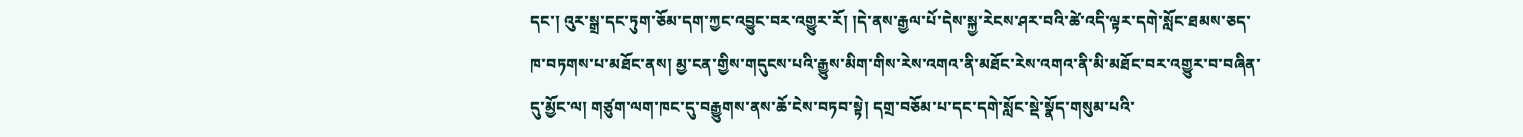དང་། འུར་སྒྲ་དང་ཏུག་ཅོམ་དག་ཀྱང་འབྱུང་བར་འགྱུར་རོ། །དེ་ནས་རྒྱལ་པོ་དེས་སྐྱ་རེངས་ཤར་བའི་ཚེ་འདི་ལྟར་དགེ་སློང་ཐམས་ཅད་ཁ་བཏགས་པ་མཐོང་ནས། མྱ་ངན་གྱིས་གདུངས་པའི་རྒྱུས་མིག་གིས་རེས་འགའ་ནི་མཐོང་རེས་འགའ་ནི་མི་མཐོང་བར་འགྱུར་བ་བཞིན་དུ་མྱོང་ལ། གཙུག་ལག་ཁང་དུ་བརྒྱུགས་ནས་ཆོ་ངེས་བཏབ་སྟེ། དགྲ་བཅོམ་པ་དང་དགེ་སློང་སྡེ་སྣོད་གསུམ་པའི་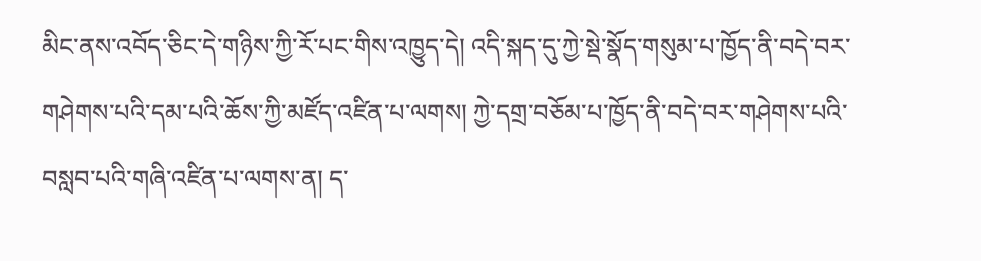མིང་ནས་འབོད་ཅིང་དེ་གཉིས་ཀྱི་རོ་པང་གིས་འཁྱུད་དེ། འདི་སྐད་དུ་ཀྱེ་སྡེ་སྣོད་གསུམ་པ་ཁྱོད་ནི་བདེ་བར་གཤེགས་པའི་དམ་པའི་ཆོས་ཀྱི་མཛོད་འཛིན་པ་ལགས། ཀྱེ་དགྲ་བཅོམ་པ་ཁྱོད་ནི་བདེ་བར་གཤེགས་པའི་བསླབ་པའི་གཞི་འཛིན་པ་ལགས་ན། ད་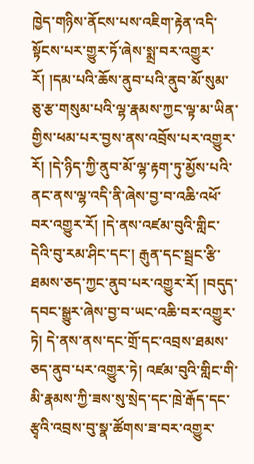ཁྱེད་གཉིས་ནོངས་པས་འཇིག་རྟེན་འདི་སྟོངས་པར་གྱུར་ཏོ་ཞེས་སྨྲ་བར་འགྱུར་རོ། །དམ་པའི་ཆོས་ནུབ་པའི་ནུབ་མོ་སུམ་ཅུ་རྩ་གསུམ་པའི་ལྷ་རྣམས་ཀྱང་ལྟ་མ་ཡིན་གྱིས་ཕམ་པར་བྱས་ནས་འབྲོས་པར་འགྱུར་རོ། །དེ་ཉིད་ཀྱི་ནུབ་མོ་ལྷ་རྟག་ཏུ་མྱོས་པའི་ནང་ནས་ལྷ་འདི་ནི་ཞེས་བྱ་བ་འཆི་འཕོ་བར་འགྱུར་རོ། །དེ་ནས་འཛམ་བུའི་གླིང་དེའི་བུ་རམ་ཤིང་དང་། རྒུན་དང་སྦྲང་རྩི་ཐམས་ཅད་ཀྱང་ནུབ་པར་འགྱུར་རོ། །བདུད་དབང་སྒྱུར་ཞེས་བྱ་བ་ཡང་འཆི་བར་འགྱུར་ཏེ། དེ་ནས་ནས་དང་གྲོ་དང་འབྲས་ཐམས་ཅད་ནུབ་པར་འགྱུར་ཏེ། འཛམ་བུའི་གླིང་གི་མི་རྣམས་ཀྱི་ཟས་སུ་སྲེད་དང་ཁྲེ་རྒོད་དང་རྩྭའི་འབྲས་བུ་སྣ་ཚོགས་ཟ་བར་འགྱུར་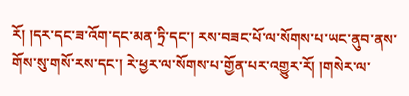རོ། །དར་དང་ཟ་འོག་དང་མན་ཏྲི་དང་། རས་བཟང་པོ་ལ་སོགས་པ་ཡང་ནུབ་ནས་གོས་སུ་གསོ་རས་དང་། རེ་ཕྱར་ལ་སོགས་པ་གྱོན་པར་འགྱུར་རོ། །གསེར་ལ་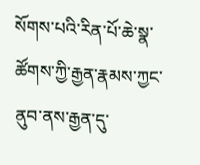སོགས་པའི་རིན་པོ་ཆེ་སྣ་ཚོགས་ཀྱི་རྒྱན་རྣམས་ཀྱང་ནུབ་ནས་རྒྱན་དུ་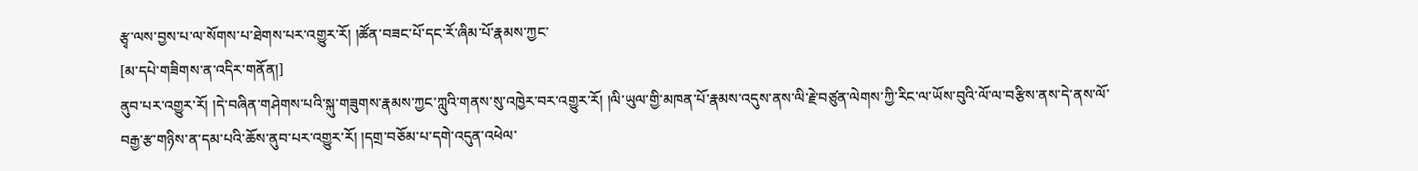རྩྭ་ལས་བྱས་པ་ལ་སོགས་པ་ཐེགས་པར་འགྱུར་རོ། །ཚོན་བཟང་པོ་དང་རོ་ཞིམ་པོ་རྣམས་ཀྱང་
[མ་དཔེ་གཟིགས་ན་འདིར་གནོན།]
ནུབ་པར་འགྱུར་རོ། །དེ་བཞིན་གཤེགས་པའི་སྐུ་གཟུགས་རྣམས་ཀྱང་ཀླུའི་གནས་སུ་འཁྱེར་བར་འགྱུར་རོ། །ལི་ཡུལ་གྱི་མཁན་པོ་རྣམས་འདུས་ནས་ལི་རྗེ་བཙུན་ལེགས་ཀྱི་རིང་ལ་ཡོས་བུའི་ལོ་ལ་བརྩིས་ནས་དེ་ནས་ལོ་བརྒྱ་རྩ་གཉིས་ན་དམ་པའི་ཆོས་ནུབ་པར་འགྱུར་རོ། །དགྲ་བཅོམ་པ་དགེ་འདུན་འཕེལ་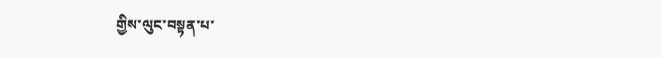གྱིས་ལུང་བསྟན་པ་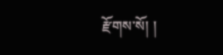རྫོགས་སོ། །